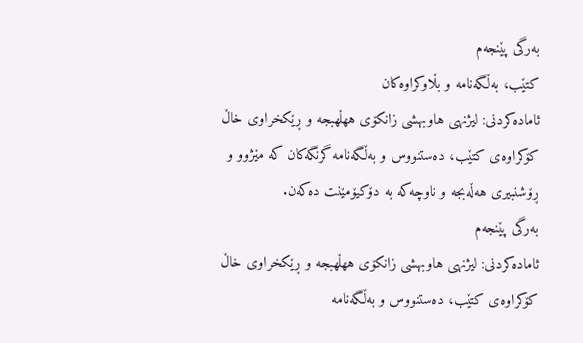بەرگی پێنجەم
کتێب، بەڵگەنامە و بڵاوکراوەکان
ئامادەکردنی: لیژنهی هاوبهشی زانكۆی ههڵهبجه و ڕێكخراوی خاڵ
کۆکراوەی کتێب، دەستنووس و بەڵگەنامە گرنگەکان کە مێژوو و ڕۆشنبیری هەڵەبجە و ناوچەکە بە دۆکیۆمێنت دەکەن.
بەرگی پێنجەم
ئامادەکردنی: لیژنهی هاوبهشی زانكۆی ههڵهبجه و ڕێكخراوی خاڵ
کۆکراوەی کتێب، دەستنووس و بەڵگەنامە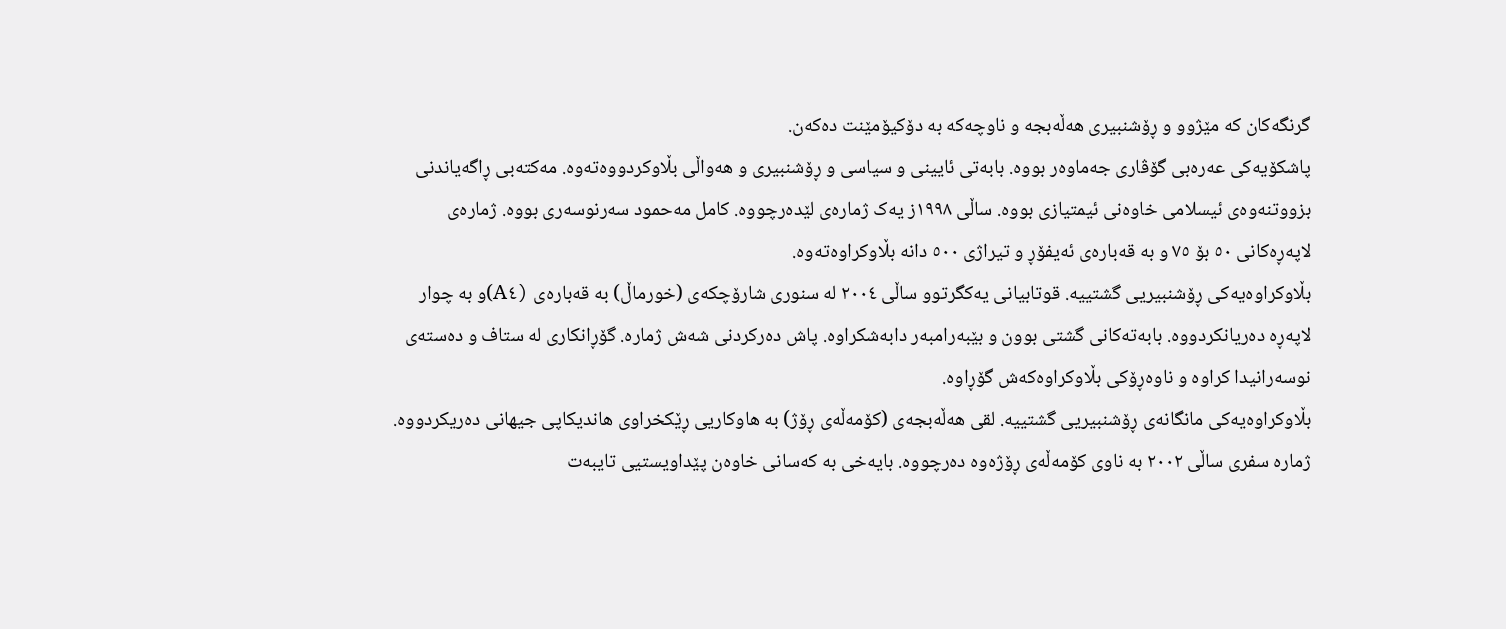گرنگەکان کە مێژوو و ڕۆشنبیری هەڵەبجە و ناوچەکە بە دۆکیۆمێنت دەکەن.
پاشکۆیەکی عەرەبی گۆڤاری جەماوەر بووە. بابەتی ئایینی و سیاسی و ڕۆشنبیری و هەواڵی بڵاوکردووەتەوە. مەکتەبی ڕاگەیاندنی بزووتنەوەی ئیسلامی خاوەنی ئیمتیازی بووە. ساڵی ١٩٩٨ز یەک ژمارەی لێدەرچووە. کامل مەحمود سەرنوسەری بووە. ژمارەی لاپەڕەکانی ٥٠ بۆ ٧٥ و بە قەبارەی ئەیفۆڕ و تیراژی ٥٠٠ دانە بڵاوکراوەتەوە.
بڵاوکراوەیەکی ڕۆشنبیریی گشتییە. قوتابیانی یەکگرتوو ساڵی ٢٠٠٤ لە سنوری شارۆچکەی (خورماڵ) بە قەبارەی (A٤)و بە چوار لاپەڕە دەریانکردووە. بابەتەکانی گشتی بوون و بێبەرامبەر دابەشکراوە. پاش دەرکردنی شەش ژمارە. گۆڕانکاری لە ستاف و دەستەی نوسەرانیدا کراوە و ناوەڕۆکی بڵاوکراوەکەش گۆڕاوە.
بڵاوکراوەیەکی مانگانەی ڕۆشنبیریی گشتییە. لقی هەڵەبجەی (کۆمەڵەی ڕۆژ) بە هاوکاریی ڕێکخراوی هاندیکاپی جیهانی دەریکردووە. ژمارە سفری ساڵی ٢٠٠٢ بە ناوی کۆمەڵەی ڕۆژەوە دەرچووە. بایەخی بە کەسانی خاوەن پێداویستیی تایبەت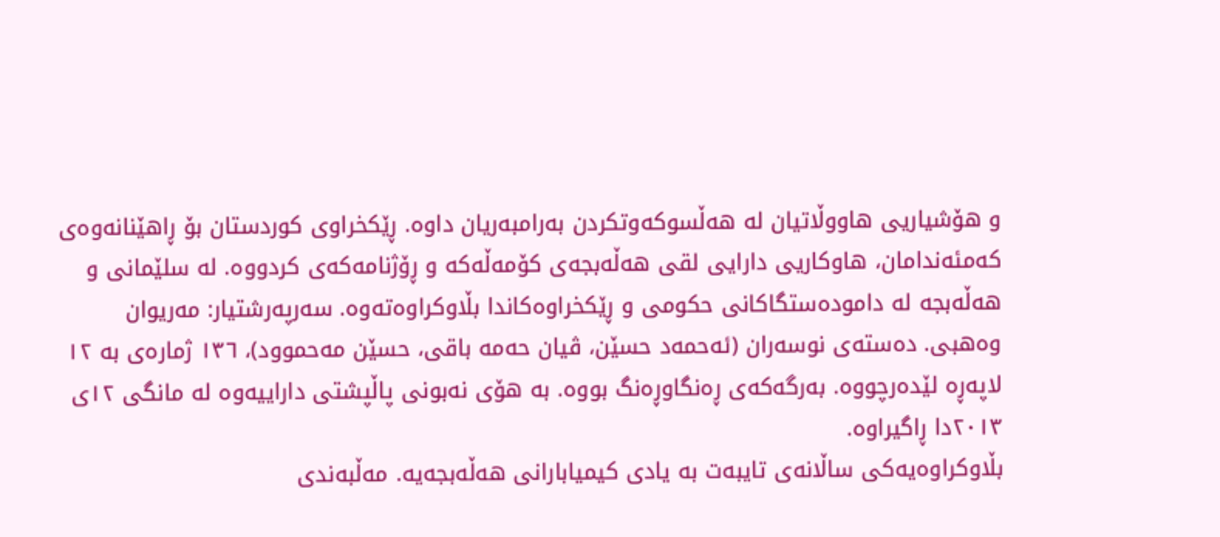و هۆشیاریی هاووڵاتیان لە هەڵسوکەوتکردن بەرامبەریان داوە. ڕێکخراوی کوردستان بۆ ڕاهێنانەوەی کەمئەندامان، هاوکاریی دارایی لقی هەڵەبجەی کۆمەڵەکە و ڕۆژنامەکەی کردووە. لە سلێمانی و هەڵەبجە لە دامودەستگاکانی حکومی و ڕێکخراوەکاندا بڵاوکراوەتەوە. سەرپەرشتیار: مەریوان وەهبی. دەستەی نوسەران (ئەحمەد حسێن، ڤیان حەمە باقی، حسێن مەحموود)، ١٣٦ ژمارەی بە ١٢ لاپەڕە لێدەرچووە. بەرگەکەی ڕەنگاوڕەنگ بووە. بە هۆی نەبونی پاڵپشتی داراییەوە لە مانگی ١٢ى ٢٠١٣دا ڕاگیراوە.
بڵاوکراوەیەکی ساڵانەی تایبەت بە یادی کیمیابارانی هەڵەبجەیە. مەڵبەندی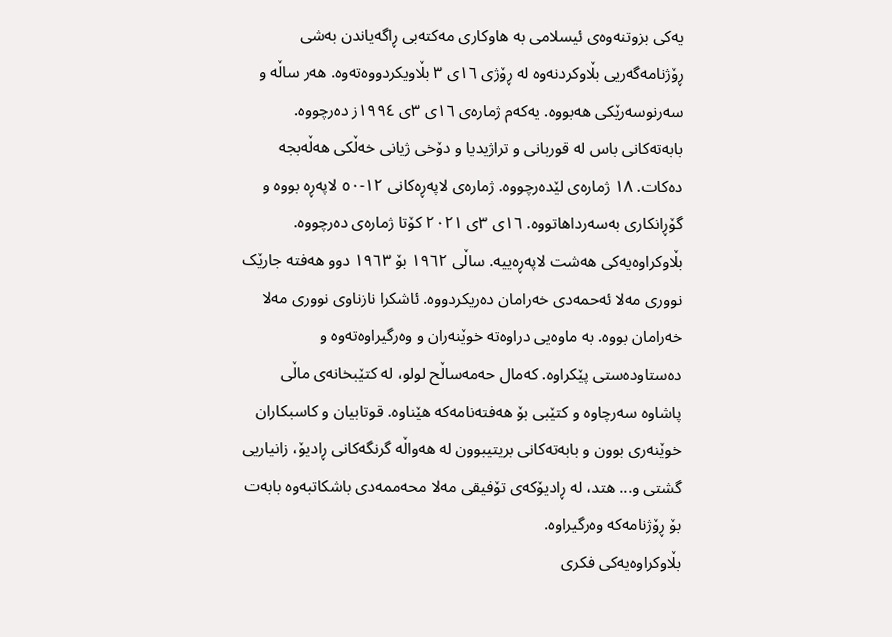یەکی بزوتنەوەی ئیسلامی بە هاوکاری مەکتەبی ڕاگەیاندن بەشی ڕۆژنامەگەریی بڵاوکردنەوە لە ڕۆژی ١٦ى ٣ بڵاویکردووەتەوە. هەر ساڵە و سەرنوسەرێکی هەبووە. یەکەم ژمارەی ١٦ى ٣ى ١٩٩٤ز دەرچووە. بابەتەکانی باس لە قوربانی و تراژیدیا و دۆخی ژیانی خەڵکی هەڵەبجە دەکات. ١٨ ژمارەی لێدەرچووە. ژمارەی لاپەڕەکانی ١٢-٥٠ لاپەڕە بووە و گۆڕانکاری بەسەرداهاتووە. ١٦ى ٣ى ٢٠٢١ کۆتا ژمارەی دەرچووە.
بڵاوکراوەیەکی هەشت لاپەڕەییە. ساڵی ١٩٦٢ بۆ ١٩٦٣ دوو هەفتە جارێک نووری مەلا ئەحمەدی خەرامان دەریکردووە. ئاشکرا نازناوی نووری مەلا خەرامان بووە. بە ماوەیى دراوەتە خوێنەران و وەرگیراوەتەوە و دەستاودەستی پێکراوە. کەمال حەمەساڵح لولو، لە کتێبخانەی ماڵی پاشاوە سەرچاوە و کتێبی بۆ هەفتەنامەکە هێناوە. قوتابیان و کاسبکاران خوێنەری بوون و بابەتەکانی بریتیبوون لە هەواڵە گرنگەکانی ڕادیۆ، زانیاریی گشتی و... هتد، لە ڕادیۆکەی تۆفیقی مەلا محەممەدی باشکاتبەوە بابەت بۆ ڕۆژنامەکە وەرگیراوە.
بڵاوکراوەیەکی فکری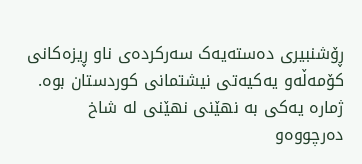ڕۆشنبیری دەستەیەک سەرکردەی ناو ڕیزەکانی کۆمەڵەو یەکیەتی نیشتمانی کوردستان بوە. ژمارە یەکی بە نهێنی نهێنی لە شاخ دەرچووەو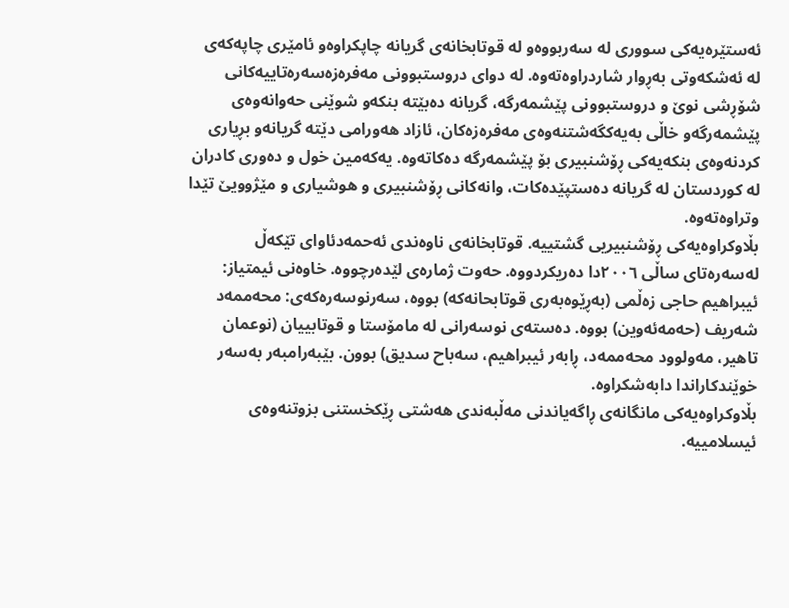ئەستێرەیەکی سووری لە سەربووەو لە قوتابخانەی گریانە چاپکراوەو ئامێری چاپەکەی لە ئەشکەوتی بەڕوار شاردراوەتەوە. لە دوای دروستبوونی مەفرەزەسەرەتاییەکانی شۆڕشی نوێ و دروستبوونی پێشمەرگە، گریانە دەبێتە بنکەو شوێنی حەوانەوەی پێشمەرگەو خاڵی بەیەکگەشتنەوەی مەفرەزەکان، ئازاد هەورامی دێتە گریانەو بڕیاری کردنەوەی بنکەیەکی ڕۆشنبیری بۆ پێشمەرگە دەکاتەوە. یەکەمین خول و دەوری کادران لە کوردستان لە گریانە دەستپێدەکات، وانەکانی ڕۆشنبیری و هوشیاری و مێژوویێ تێدا وتراوەتەوە.
بڵاوکراوەیەکی ڕۆشنبیریی گشتییە. قوتابخانەی ناوەندی ئەحمەدئاوای تێکەڵ لەسەرەتای ساڵی ٢٠٠٦دا دەریکردووە. حەوت ژمارەی لێدەرچووە. خاوەنی ئیمتیاز: ئیبراهیم حاجی زەڵمی (بەڕێوەبەری قوتابحانەکە) بووە، سەرنوسەرەکەی: محەممەد شەریف (حەمەئەوین) بووە. دەستەی نوسەرانی لە مامۆستا و قوتابییان (نوعمان تاهیر، مەولوود محەممەد، ڕابەر ئیبراهیم، سەباح سدیق) بوون. بێبەرامبەر بەسەر خوێندکاراندا دابەشکراوە.
بڵاوکراوەیەکی مانگانەی ڕاگەیاندنی مەڵبەندی هەشتی ڕێکخستنی بزوتنەوەی ئیسلامییە.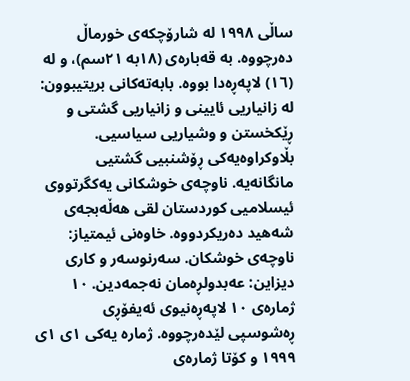ساڵی ١٩٩٨ لە شارۆچکەی خورماڵ دەرچووە. بە قەبارەی (١٨بە ٢١سم)، و لە (١٦) لاپەڕەدا بووە. بابەتەکانی بریتیبوون: لە زانیاریی ئایینی و زانیاریی گشتی و ڕێکخستن و وشیاریی سیاسیی.
بڵاوکراوەیەکی ڕۆشنبیی گشتیی مانگانەیە. ناوچەی خوشکانی یەکگرتووی ئیسلامیی کوردستان لقی هەڵەبجەی شەهید دەریکردووە. خاوەنی ئیمتیاز: ناوچەی خوشکان. سەرنوسەر و کاری دیزاین: عەبدولڕەمان نەجمەدین. ١٠ ژمارەی ١٠ لاپەڕەنیوی ئەیفۆڕی ڕەشوسپی لێدەرچووە. ژمارە یەکی ١ى ١ى ١٩٩٩ و کۆتا ژمارەی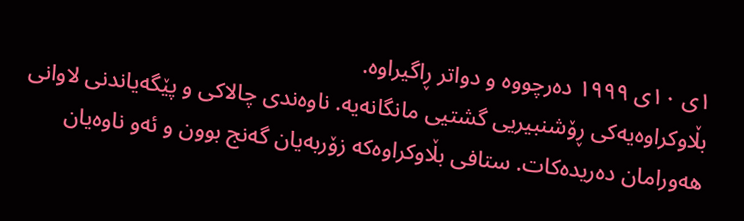١ى ١٠ى ١٩٩٩ دەرچووە و دواتر ڕاگیراوە.
بڵاوکراوەیەکی ڕۆشنبیریی گشتیی مانگانەیە. ناوەندی چالاکی و پێگەیاندنی لاوانی هەورامان دەریدەکات. ستافی بڵاوکراوەکە زۆربەیان گەنج بوون و ئەو ناوەیان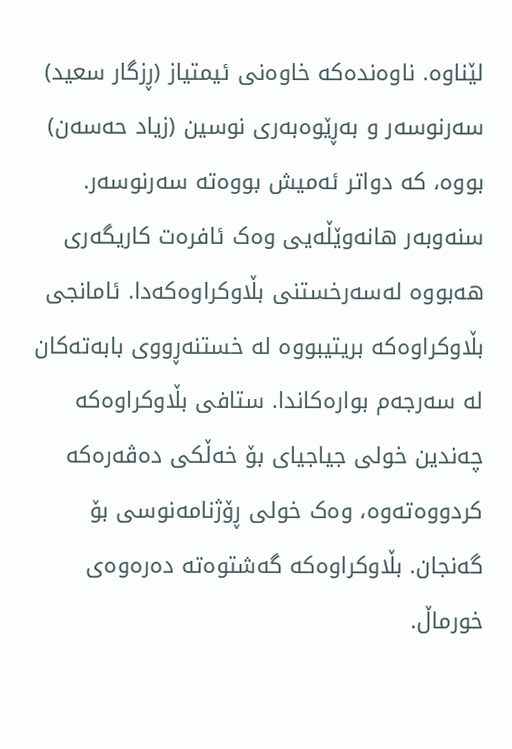لێناوە. ناوەندەکە خاوەنی ئیمتیاز (ڕزگار سعید) سەرنوسەر و بەڕێوەبەری نوسین (زیاد حەسەن) بووە، کە دواتر ئەمیش بووەتە سەرنوسەر. سنەوبەر هانەوێڵەیی وەک ئافرەت کاریگەری هەبووە لەسەرخستنی بڵاوکراوەکەدا. ئامانجی بڵاوکراوەکە بریتیبووە لە خستنەڕووی بابەتەکان لە سەرجەم بوارەکاندا. ستافی بڵاوکراوەکە چەندین خولی جیاجیای بۆ خەڵکی دەڤەرەکە کردووەتەوە، وەک خولی ڕۆژنامەنوسی بۆ گەنجان. بڵاوکراوەکە گەشتوەتە دەرەوەی خورماڵ.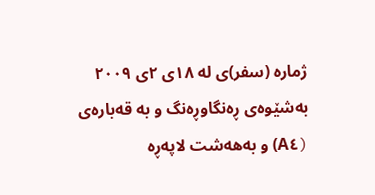ژمارە (سفر)ی لە ١٨ى ٢ى ٢٠٠٩ بەشێوەی ڕەنگاوڕەنگ و بە قەبارەی (A٤) و بەهەشت لاپەڕە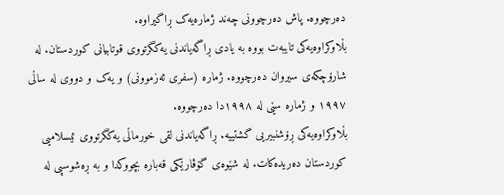دەرچووە. پاش دەرچوونی چەند ژمارەیەک ڕاگیراوە.
بڵاوکراوەیەکی تایبەت بووە بە یادی ڕاگەیاندنی یەکگرتووی قوتابیانی کوردستان. لە شارۆچکەی سیروان دەرچووە. ژمارە (سفری ئەزموونی) و یەک و دووی لە ساڵی ١٩٩٧ و ژمارە سێی لە ١٩٩٨دا دەرچووە.
بڵاوکراوەیەکی ڕۆشنبیریی گشتییە. ڕاگەیاندنی لقی خورماڵی یەکگرتووی ئیسلامیی کوردستان دەریدەکات. لە شێوەی گۆڤارێکی قەبارە بچووکدا و بە ڕەشوسپی لە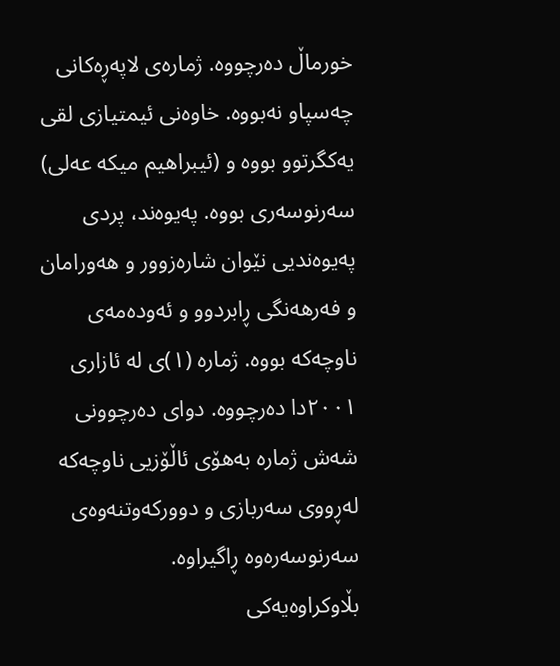خورماڵ دەرچووە. ژمارەی لاپەڕەکانی چەسپاو نەبووە. خاوەنی ئیمتیازی لقی یەکگرتوو بووە و (ئیبراهیم میکە عەلی) سەرنوسەری بووە. پەیوەند، پردی پەیوەندیی نێوان شارەزوور و هەورامان و فەرهەنگی ڕابردوو و ئەودەمەی ناوچەکە بووە. ژمارە (١)ی لە ئازاری ٢٠٠١دا دەرچووە. دوای دەرچوونی شەش ژمارە بەهۆی ئاڵۆزیی ناوچەکە لەڕووی سەربازی و دوورکەوتنەوەی سەرنوسەرەوە ڕاگیراوە.
بڵاوکراوەیەکی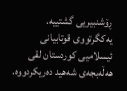ڕۆشنبیریی گشتییە. یەکگرتووی قوتابیانی ئیسلامیی کوردستان لقی هەڵەبجەی شەهید دەریکردووە.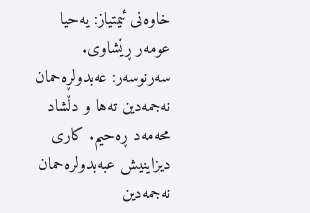خاوەنی ئیمتیاز: یەحیا عومەر ڕێشاوی. سەرنوسەر: عەبدولڕەحمان نەجمەدین تەها و دڵشاد محەمەد ڕەحیم. کاری دیزاینیش عبەبدولرەحمان نەجمەدین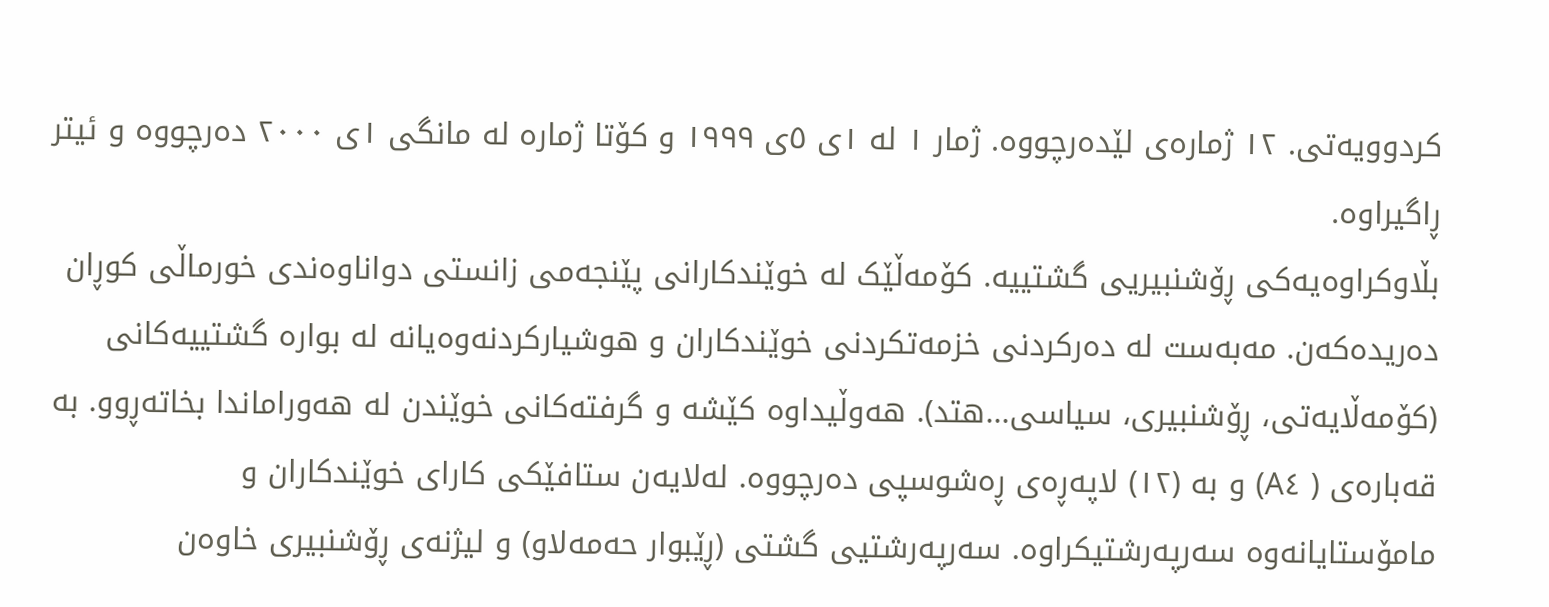کردوویەتی. ١٢ ژمارەی لێدەرچووە. ژمار ١ لە ١ى ٥ى ١٩٩٩ و کۆتا ژمارە لە مانگی ١ى ٢٠٠٠ دەرچووە و ئیتر ڕاگیراوە.
بڵاوکراوەیەکی ڕۆشنبیریی گشتییە. کۆمەڵێک لە خوێندکارانی پێنجەمی زانستی دواناوەندی خورماڵی کوڕان دەریدەکەن. مەبەست لە دەرکردنی خزمەتکردنی خوێندکاران و هوشیارکردنەوەیانە لە بوارە گشتییەکانی (کۆمەڵایەتی، ڕۆشنبیری، سیاسی...هتد). هەوڵیداوە کێشە و گرفتەکانی خوێندن لە هەوراماندا بخاتەڕوو. بە قەبارەی ( A٤) و بە (١٢) لاپەڕەی ڕەشوسپی دەرچووە. لەلایەن ستافێکی کارای خوێندکاران و مامۆستایانەوە سەرپەرشتیکراوە. سەرپەرشتیی گشتی (ڕێبوار حەمەلاو) و لیژنەی ڕۆشنبیری خاوەن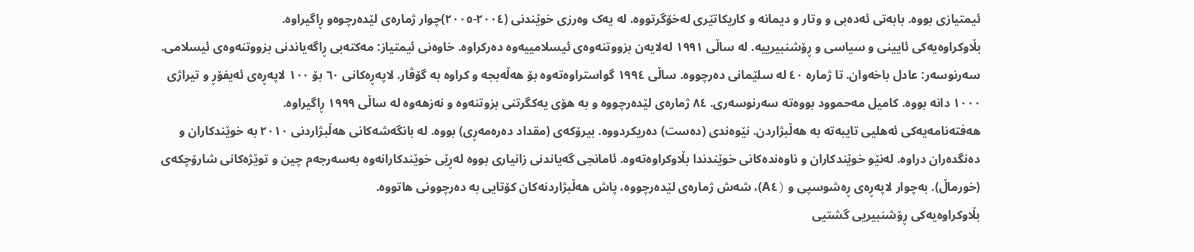ئیمتیازی بووە. بابەتی ئەدەبی و وتار و دیمانە و کاریکاتێری لەخۆگرتووە. لە یەک وەرزی خوێندنی (٢٠٠٤-٢٠٠٥)چوار ژمارەی لێدەرچوەو ڕاگیراوە.
بڵاوکراوەیەکی ئایینی و سیاسی و ڕۆشنبیرییە. لە ساڵی ١٩٩١ لەلایەن بزووتنەوەی ئیسلامییەوە دەرکراوە. خاوەنی ئیمتیاز: مەکتەبی ڕاگەیاندنی بزووتنەوەی ئیسلامی. سەرنوسەر: عادل باخەوان. تا ژمارە ٤٠ لە سلێمانی دەرچووە. ساڵی ١٩٩٤ گواستراوەتەوە بۆ هەڵەبجە و کراوە بە گۆڤار. لاپەڕەکانی ٦٠ بۆ ١٠٠ لاپەڕەی ئەیفۆڕ و تیراژی ١٠٠٠ دانە بووە. کامیل مەحموود بووەتە سەرنوسەری. ٨٤ ژمارەی لێدەرچووە و بە هۆی یەکگرتنی بزوتنەوە و نەزهەوە لە ساڵی ١٩٩٩ ڕاگیراوە.
هەفتەنامەیەکی ئەهلیی تایبەتە بە هەڵبژاردن. نێوەندی (دەست) دەریکردووە. بیرۆکەی (مقداد دەرەمەڕی) بووە. لە بانگەشەکانی هەڵبژاردنی ٢٠١٠ بە خوێندکاران و دەنگدەران دراوە. لەنێو خوێندکاران و ناوەندەکانی خوێندندا بڵاوکراوەتەوە. ئامانجی گەیاندنی زانیاری بووە لەڕێی خوێندکارانەوە بەسەرجەم چین و توێژەکانی شارۆچکەی (خورماڵ). بەچوار لاپەڕەی ڕەشوسپی و (A٤)، شەش ژمارەی لێدەرچووە، پاش هەڵبژاردنەکان کۆتایی بە دەرچوونی هاتووە.
بڵاوکراوەیەکی ڕۆشنبیریی گشتیی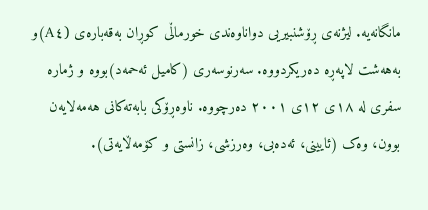مانگانەیە. لیژنەی ڕۆشنبیریی دواناوەندی خورماڵی کوڕان بەقەبارەی (A٤)و بەهەشت لاپەڕە دەریکردووە. سەرنوسەری (کامیل ئەحمەد)بووە و ژمارە سفری لە ١٨ى ١٢ى ٢٠٠١ دەرچووە. ناوەڕۆکی بابەتەکانی هەمەلایەن بوون، وەک (ئایینی، ئەدەبی، وەرزشی، زانستی و کۆمەڵایەتی).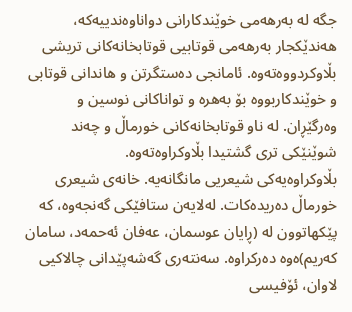جگە لە بەرهەمی خوێندکارانی دواناوەندییەکە، هەندێکجار بەرهەمی قوتابیی قوتابخانەکانی تریشی بڵاوکردووەتەوە. ئامانجی دەستگرتن و هاندانی قوتابی و خوێندکاربووە بۆ بەهرە و تواناکانی نوسین و وەرگێڕان. لە ناو قوتابخانەکانی خورماڵ و چەند شوێنێکی تری گشتیدا بڵاوکراوەتەوە.
بڵاوکراوەیەکی شیعریی مانگانەیە. خانەی شیعری خورماڵ دەریدەکات. لەلایەن ستافێکی گەنجەوە، کە پێکهاتوون لە (ڕایان عوسمان، عەفان ئەحمەد، سامان کەریم)ەوە دەرکراوە. سەنتەری گەشەپێدانی چالاکیی لاوان، ئۆفیسی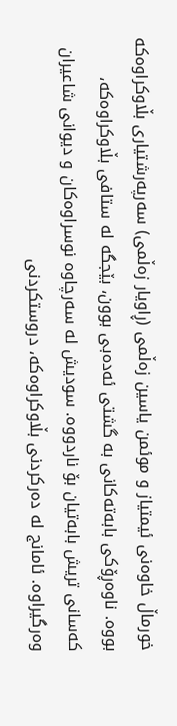خورماڵ خاوەنی ئیمتیاز و موئمن یاسین زەڵمی (ڕاویار زەڵمی) سەرپەرشتیاری بڵاوکراوەکە بووە. ناوەڕۆکی بابەتەکانی بە گشتی ئەدەبی بوون، بێجگە لە ستافی بڵاوکراوەکە، کەسانی تریش بابەتیان بۆ ناردووە. سودیش لە سەرچاوە نوسراوەکان و دیوانی شاعیران وەرگیراوە. ئامانج لە دەرکردنی بڵاوکراوەکە، دروستکردنی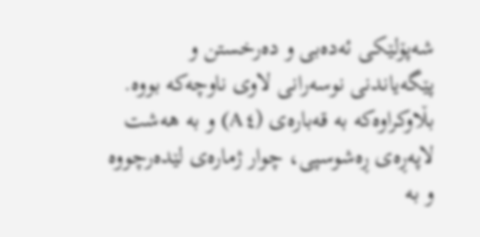شەپۆلێکی ئەدەبی و دەرخستن و پێگەیاندنی نوسەرانی لاوی ناوچەکە بووە. بڵاوکراوەکە بە قەبارەی (A٤) و بە هەشت لاپەڕەی ڕەشوسپی، چوار ژمارەی لێدەرچووە و بە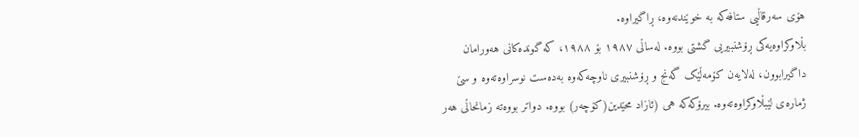هۆی سەرقاڵیی ستافەکە بە خوێندنەوە، ڕاگیراوە.
بڵاوکراوەیەکی ڕۆشنبیریی گشتی بووە. لەساڵی ١٩٨٧ بۆ ١٩٨٨، کە گوندەکانی هەورامان داگیرابوون، لەلایەن کۆمەڵێک گەنج و ڕۆشنبیری ناوچەکەوە بەدەست نوسراوەتەوە و سێ ژمارەی لێبڵاوکراوەتەوە. بیرۆکەکە هی (ئازاد محێدین(کۆچەر) بووە. دواتر بووەتە زمانحاڵی هەر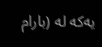یەکە لە (بارام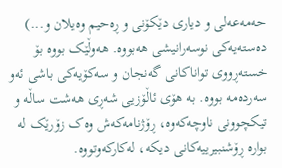حەمەعەلی و دیاری دێکۆنی و ڕەحیم وەیلان و...) دەستەیەکی نوسەرانیشی هەبووە. هەوڵێک بووە بۆ خستەڕووی تواناکانی گەنجان و سەکۆیەکی باشی ئەو سەردەمە بووە. بە هۆی ئاڵۆزیی شەڕی هەشت ساڵە و تیکچوونی ناوچەکەوە، ڕۆژنامەکەش وەک زۆرێک لە بوارە ڕۆشنبیرییەکانی دیکە، لەکارکەوتووە.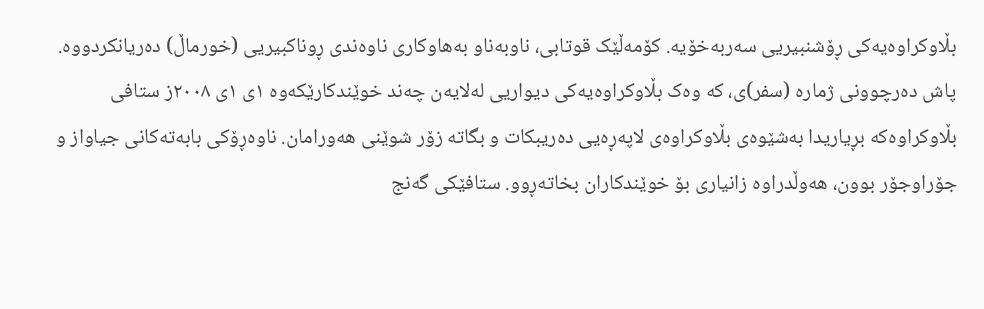بڵاوکراوەیەکی ڕۆشنبیریی سەربەخۆیە. کۆمەڵێک قوتابی، ناوبەناو بەهاوکاری ناوەندی ڕوناکبیریی (خورماڵ) دەریانکردووە. پاش دەرچوونی ژمارە (سفر)ی، کە وەک بڵاوکراوەیەکی دیواریی لەلایەن چەند خوێندکارێکەوە ١ى ١ى ٢٠٠٨ز ستافی بڵاوکراوەکە بڕیاریدا بەشێوەی بڵاوکراوەی لاپەڕەیی دەریبکات و بگاتە زۆر شوێنی هەورامان. ناوەڕۆکی بابەتەکانی جیاواز و جۆراوجۆر بوون، هەوڵدراوە زانیاری بۆ خوێندکاران بخاتەڕوو. ستافێکی گەنج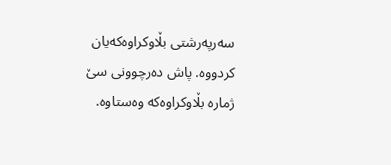سەرپەرشتی بڵاوکراوەکەیان کردووە. پاش دەرچوونی سێ ژمارە بڵاوکراوەکە وەستاوە.